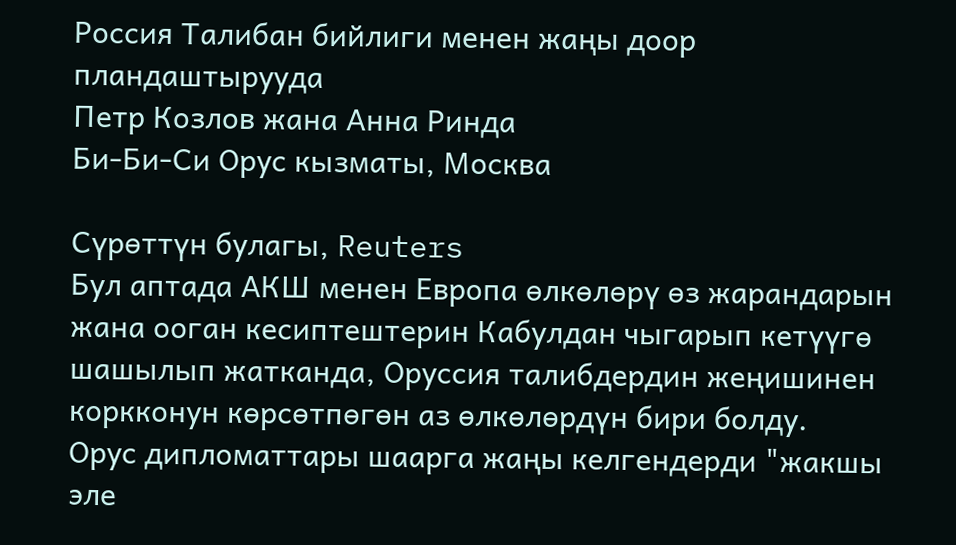Россия Талибан бийлиги менен жаңы доор пландаштырууда
Петр Козлов жана Анна Ринда
Би-Би-Си Орус кызматы, Москва

Сүрөттүн булагы, Reuters
Бул аптада АКШ менен Европа өлкөлөрү өз жарандарын жана ооган кесиптештерин Кабулдан чыгарып кетүүгө шашылып жатканда, Оруссия талибдердин жеңишинен коркконун көрсөтпөгөн аз өлкөлөрдүн бири болду.
Орус дипломаттары шаарга жаңы келгендерди "жакшы эле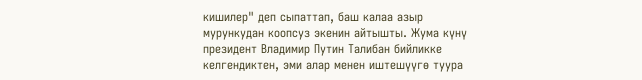кишилер" деп сыпаттап, баш калаа азыр мурункудан коопсуз экенин айтышты. Жума күнү президент Владимир Путин Талибан бийликке келгендиктен, эми алар менен иштешүүгө туура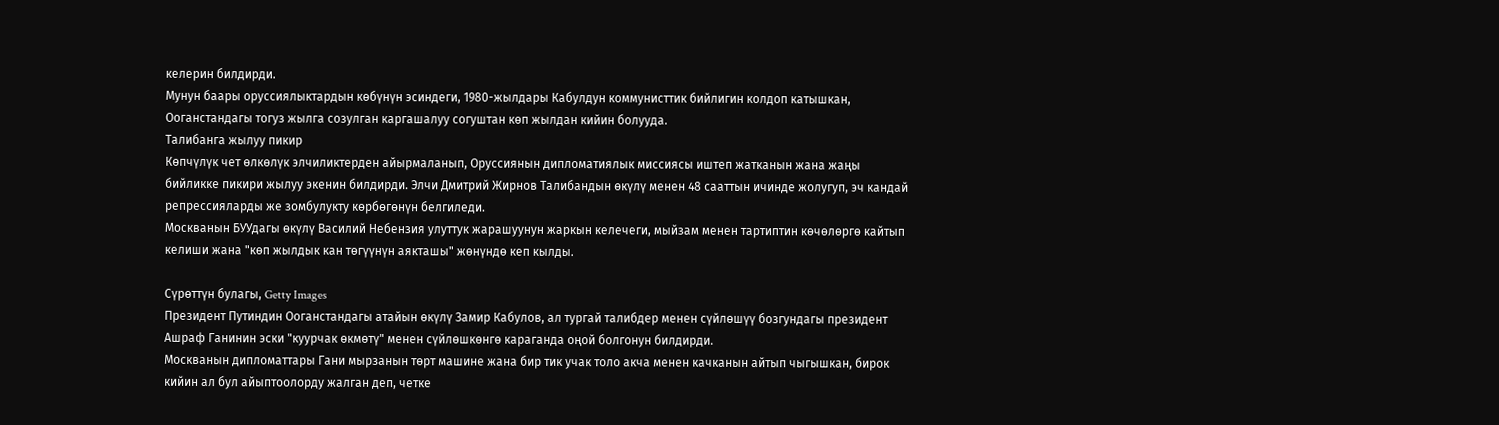келерин билдирди.
Мунун баары оруссиялыктардын көбүнүн эсиндеги, 1980-жылдары Кабулдун коммунисттик бийлигин колдоп катышкан, Ооганстандагы тогуз жылга созулган каргашалуу согуштан көп жылдан кийин болууда.
Талибанга жылуу пикир
Көпчүлүк чет өлкөлүк элчиликтерден айырмаланып, Оруссиянын дипломатиялык миссиясы иштеп жатканын жана жаңы бийликке пикири жылуу экенин билдирди. Элчи Дмитрий Жирнов Талибандын өкүлү менен 48 сааттын ичинде жолугуп, эч кандай репрессияларды же зомбулукту көрбөгөнүн белгиледи.
Москванын БУУдагы өкүлү Василий Небензия улуттук жарашуунун жаркын келечеги, мыйзам менен тартиптин көчөлөргө кайтып келиши жана "көп жылдык кан төгүүнүн аякташы" жөнүндө кеп кылды.

Сүрөттүн булагы, Getty Images
Президент Путиндин Ооганстандагы атайын өкүлү Замир Кабулов, ал тургай талибдер менен сүйлөшүү бозгундагы президент Ашраф Ганинин эски "куурчак өкмөтү" менен сүйлөшкөнгө караганда оңой болгонун билдирди.
Москванын дипломаттары Гани мырзанын төрт машине жана бир тик учак толо акча менен качканын айтып чыгышкан, бирок кийин ал бул айыптоолорду жалган деп, четке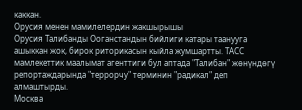каккан.
Орусия менен мамилелердин жакшырышы
Орусия Талибанды Ооганстандын бийлиги катары таанууга ашыккан жок, бирок риторикасын кыйла жумшартты. ТАСС мамлекеттик маалымат агенттиги бул аптада "Талибан" жөнүндөгү репортаждарында "террорчу" терминин "радикал" деп алмаштырды.
Москва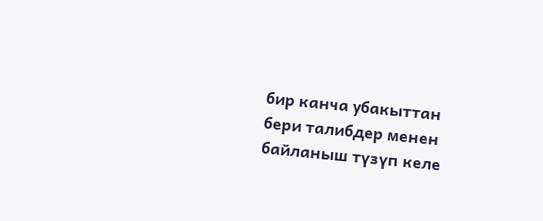бир канча убакыттан бери талибдер менен байланыш түзүп келе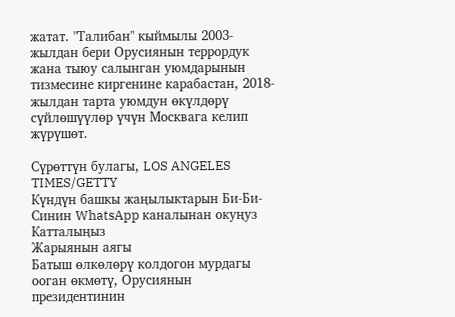жатат. "Талибан" кыймылы 2003-жылдан бери Орусиянын террордук жана тыюу салынган уюмдарынын тизмесине киргенине карабастан, 2018-жылдан тарта уюмдун өкүлдөрү сүйлөшүүлөр үчүн Москвага келип жүрүшөт.

Сүрөттүн булагы, LOS ANGELES TIMES/GETTY
Күндүн башкы жаңылыктарын Би-Би-Синин WhatsApp каналынан окуңуз
Катталыңыз
Жарыянын аягы
Батыш өлкөлөрү колдогон мурдагы ооган өкмөтү, Орусиянын президентинин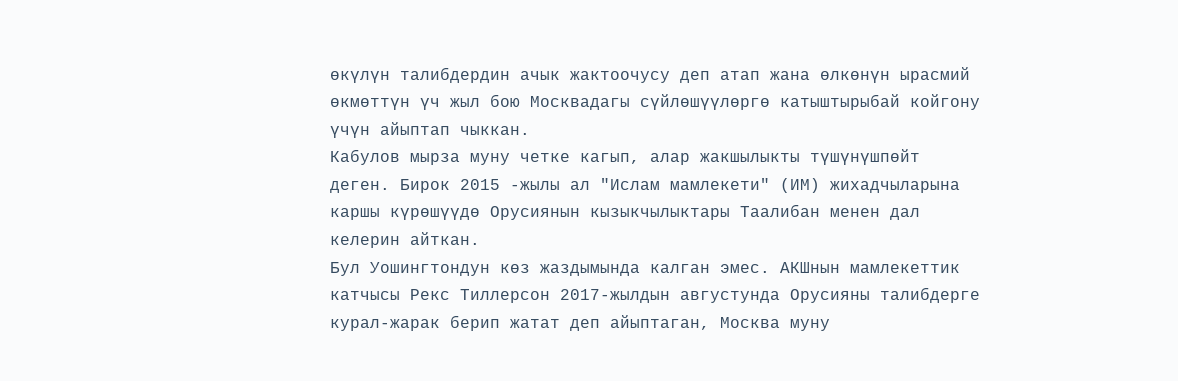өкүлүн талибдердин ачык жактоочусу деп атап жана өлкөнүн ырасмий өкмөттүн үч жыл бою Москвадагы сүйлөшүүлөргө катыштырыбай койгону үчүн айыптап чыккан.
Кабулов мырза муну четке кагып, алар жакшылыкты түшүнүшпөйт деген. Бирок 2015 -жылы ал "Ислам мамлекети" (ИМ) жихадчыларына каршы күрөшүүдө Орусиянын кызыкчылыктары Таалибан менен дал келерин айткан.
Бул Уошингтондун көз жаздымында калган эмес. АКШнын мамлекеттик катчысы Рекс Тиллерсон 2017-жылдын августунда Орусияны талибдерге курал-жарак берип жатат деп айыптаган, Москва муну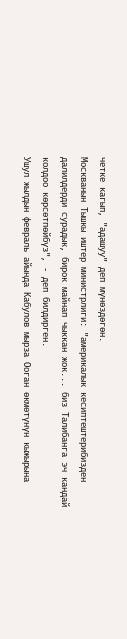четке кагып, "адашуу" деп мүнөздөгөн.
Москванын Тышкы иштер министрлиги: "америкалык кесиптештерибизден далилдерди сурадык, бирок майнап чыккан жок... биз Талибанга эч кандай колдоо көрсөтпөйбүз", - деп билдирген.
Ушул жылдын февраль айында Кабулов мырза Ооган өкмөтүнүн кыжырына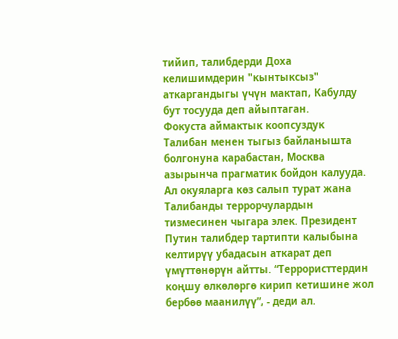тийип, талибдерди Доха келишимдерин "кынтыксыз" аткаргандыгы үчүн мактап, Кабулду бут тосууда деп айыптаган.
Фокуста аймактык коопсуздук
Талибан менен тыгыз байланышта болгонуна карабастан, Москва азырынча прагматик бойдон калууда. Ал окуяларга көз салып турат жана Талибанды террорчулардын тизмесинен чыгара элек. Президент Путин талибдер тартипти калыбына келтирүү убадасын аткарат деп үмүттөнөрүн айтты. “Террористтердин коңшу өлкөлөргө кирип кетишине жол бербөө маанилүү”, - деди ал.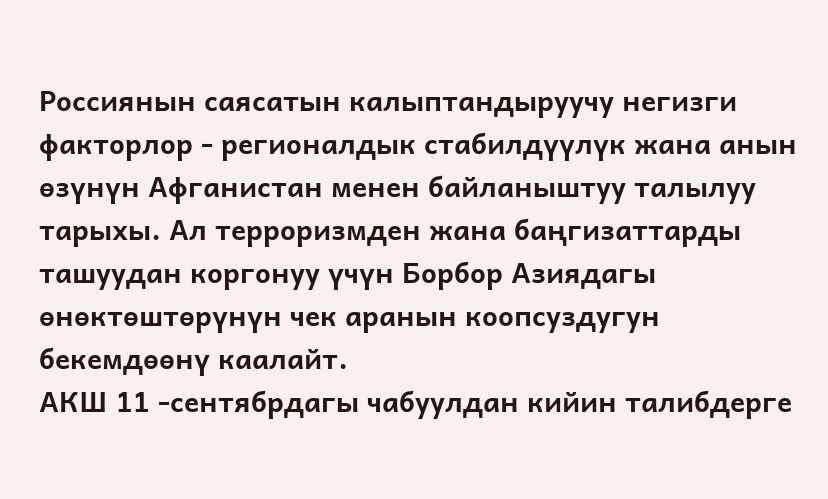Россиянын саясатын калыптандыруучу негизги факторлор - регионалдык стабилдүүлүк жана анын өзүнүн Афганистан менен байланыштуу талылуу тарыхы. Ал терроризмден жана баңгизаттарды ташуудан коргонуу үчүн Борбор Азиядагы өнөктөштөрүнүн чек аранын коопсуздугун бекемдөөнү каалайт.
АКШ 11 -сентябрдагы чабуулдан кийин талибдерге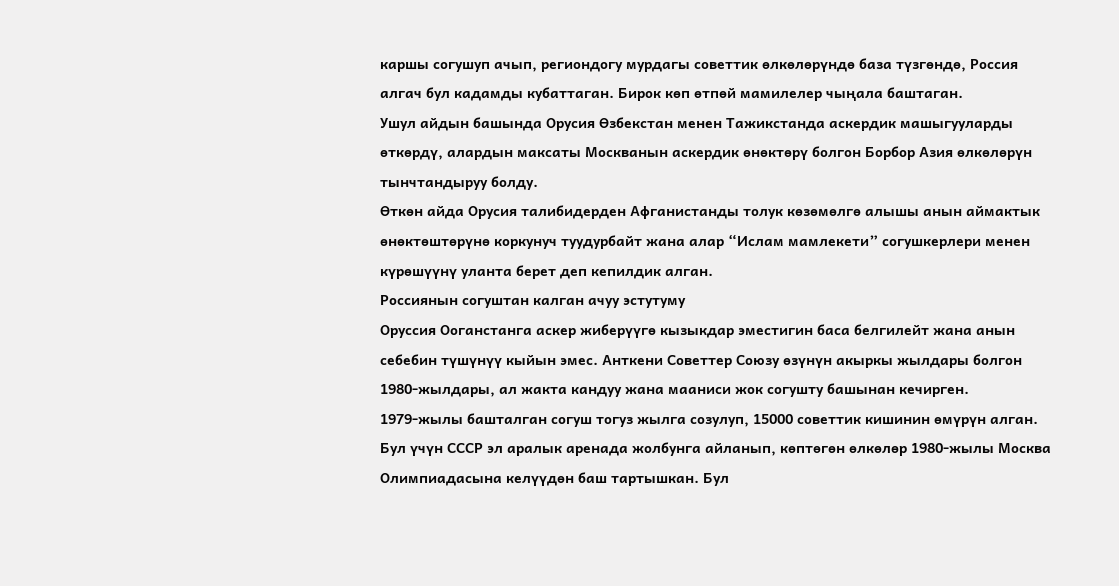каршы согушуп ачып, региондогу мурдагы советтик өлкөлөрүндө база түзгөндө, Россия алгач бул кадамды кубаттаган. Бирок көп өтпөй мамилелер чыңала баштаган.
Ушул айдын башында Орусия Өзбекстан менен Тажикстанда аскердик машыгууларды өткөрдү, алардын максаты Москванын аскердик өнөктөрү болгон Борбор Азия өлкөлөрүн тынчтандыруу болду.
Өткөн айда Орусия талибидерден Афганистанды толук көзөмөлгө алышы анын аймактык өнөктөштөрүнө коркунуч туудурбайт жана алар “Ислам мамлекети” согушкерлери менен күрөшүүнү уланта берет деп кепилдик алган.
Россиянын согуштан калган ачуу эстутуму
Оруссия Ооганстанга аскер жиберүүгө кызыкдар эместигин баса белгилейт жана анын себебин түшүнүү кыйын эмес. Анткени Советтер Союзу өзүнүн акыркы жылдары болгон 1980-жылдары, ал жакта кандуу жана мааниси жок согушту башынан кечирген.
1979-жылы башталган согуш тогуз жылга созулуп, 15000 советтик кишинин өмүрүн алган.
Бул үчүн СССР эл аралык аренада жолбунга айланып, көптөгөн өлкөлөр 1980-жылы Москва Олимпиадасына келүүдөн баш тартышкан. Бул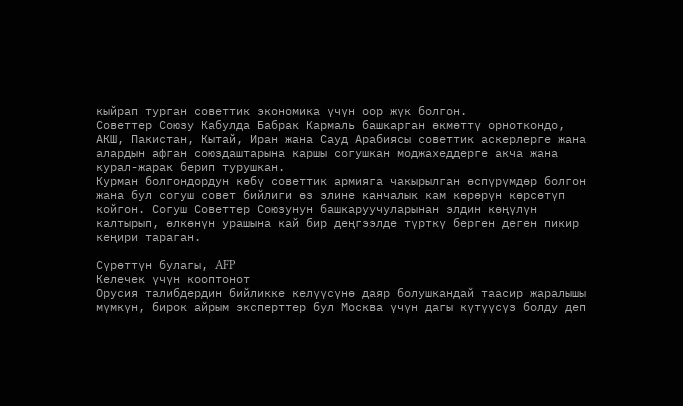кыйрап турган советтик экономика үчүн оор жүк болгон.
Советтер Союзу Кабулда Бабрак Кармаль башкарган өкмөттү орноткондо, АКШ, Пакистан, Кытай, Иран жана Сауд Арабиясы советтик аскерлерге жана алардын афган союздаштарына каршы согушкан моджахеддерге акча жана курал-жарак берип турушкан.
Курман болгондордун көбү советтик армияга чакырылган өспүрүмдөр болгон жана бул согуш совет бийлиги өз элине канчалык кам көрөрүн көрсөтүп койгон. Согуш Советтер Союзунун башкаруучуларынан элдин көңүлүн калтырып, өлкөнүн урашына кай бир деңгээлде түрткү берген деген пикир кеңири тараган.

Сүрөттүн булагы, AFP
Келечек үчүн кооптонот
Орусия талибдердин бийликке келүүсүнө даяр болушкандай таасир жаралышы мүмкүн, бирок айрым эксперттер бул Москва үчүн дагы күтүүсүз болду деп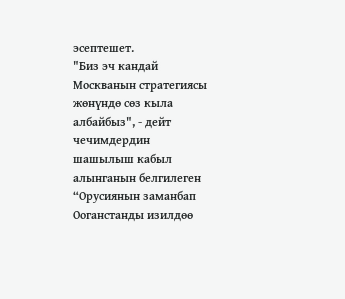эсептешет.
"Биз эч кандай Москванын стратегиясы жөнүндө сөз кыла албайбыз", - дейт чечимдердин шашылыш кабыл алынганын белгилеген “Орусиянын заманбап Ооганстанды изилдөө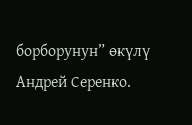борборунун” өкүлү Андрей Серенко.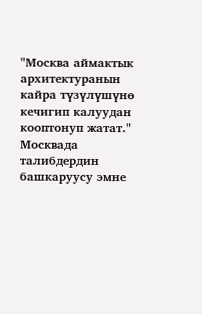"Москва аймактык архитектуранын кайра түзүлүшүнө кечигип калуудан кооптонуп жатат."
Москвада талибдердин башкаруусу эмне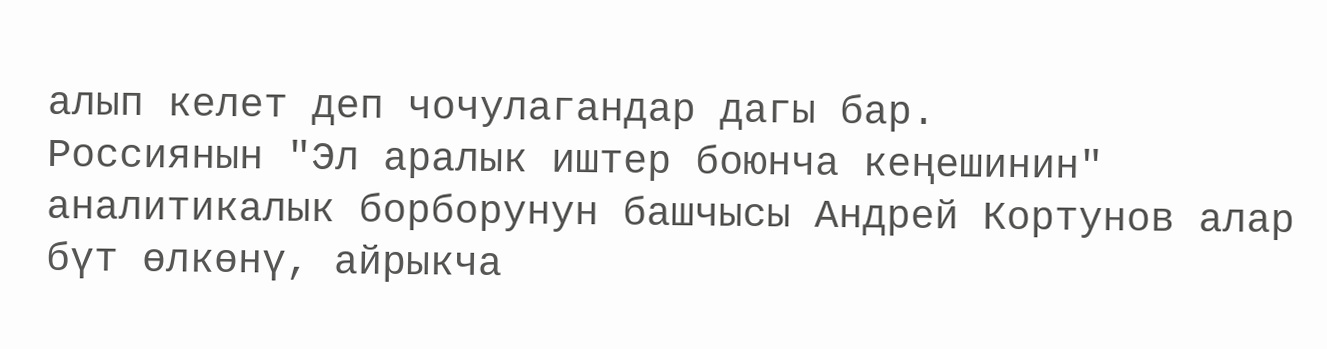алып келет деп чочулагандар дагы бар.
Россиянын "Эл аралык иштер боюнча кеңешинин" аналитикалык борборунун башчысы Андрей Кортунов алар бүт өлкөнү, айрыкча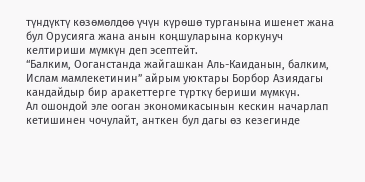түндүктү көзөмөлдөө үчүн күрөшө турганына ишенет жана бул Орусияга жана анын коңшуларына коркунуч келтириши мүмкүн деп эсептейт.
“Балким, Ооганстанда жайгашкан Аль-Каиданын, балким, Ислам мамлекетинин” айрым уюктары Борбор Азиядагы кандайдыр бир аракеттерге түрткү бериши мүмкүн.
Ал ошондой эле ооган экономикасынын кескин начарлап кетишинен чочулайт, анткен бул дагы өз кезегинде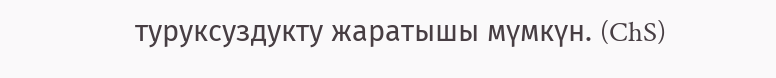туруксуздукту жаратышы мүмкүн. (ChS)